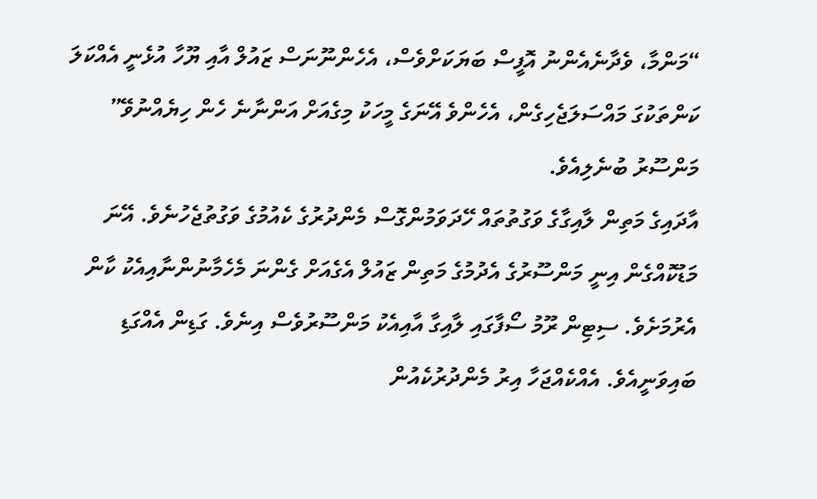“މަންމާ، ވެދާނެއެންނު އޮފީސް ބަޔަކަށްވެސް، އެހެންނޫނަސް ޒައުލް އާއި ޔޫހާ އުޅެނީ އެއްކަލަ ކަންތަކުގަ މައްސަލަޖެހިގެން، އެހެންވެ އޭނަގެ މީހަކު މިގެއަށް އަންނާނެ ހެން ހިޔެއްނުވޭ” މަންސޫރު ބުނެލިއެވެ.
އާދައިގެ މަތިން ލާއިގާގެ ވަގުތުތައް ހޭދަވަމުންގޮސް މެންދުރުގެ ކެއުމުގެ ވަގުތުޖެހުނެވެ. އޭނަ މަޑުކޮއްގެން އިނީ މަންސޫރުގެ އެދުމުގެ މަތިން ޒައުލް އެގެއަށް ގެންނަ މެހެމާނުންނާއިއެކު ކާން އެރުމަށެވެ. ސިޓިން ރޫމު ސޯފާގައި ލާއިގާ އާއިއެކު މަންސޫރުވެސް އިނެވެ. ގަޑިން އެއްގަޑި ބައިވަނީއެވެ. އެއްކެއްޖަހާ އިރު މެންދުރުކެއުން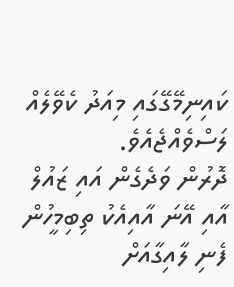ކައިނިމޭގޭގައި މިއަދު ކެވޭލެއް ލަސްވެއްޖެއެވެ.
ދޮރުން ވަދެގެން އައި ޒައުލް އާއި އޭނަ އާއިއެކު ތިބިމީހުން ފެނި ލާއިގާއަށް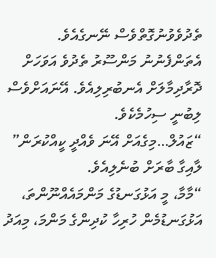ތެދުވެވުނުގޮތްވެސް ނޭނގެއެވެ. އެތަންފެނުނު މަންސޫރު ތެދުވެ އަވަހަށް ދޮރާދިމާލަށް އެނބުރިލިއެވެ. އޭނައަށްވެސް ލިބުނީ ސިހުމެކެވެ.
“ޒައުލް…މިގެއަށް އޭނަ ވެއްދީ ކީއްކުރަން” ލާއިގާ ބާރަށް ބުނެލިއެވެ.
“މާމާ، މީ އަޅުގަނޑުގެ މަންމައެއްނޫންތަ، އަޅުގަނޑުމެން ހުރިހާ ކުދިންގެ މަންމަ، މިއަދު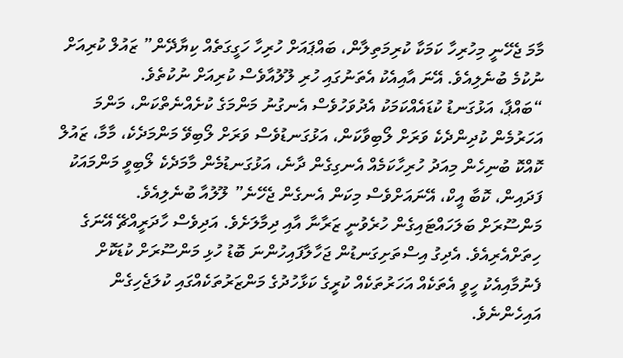މާމަ ޖެހޭނީ މިހުރިހާ ކަމަކާ ކުރިމަތިލާން، ބައްޕައަށް ހުރިހާ ހަގީގަތެއް ކިޔާދޭން” ޒައުލް ކުރިއަށް ނުކުމެ ބުނެލިއެވެ. އޭނަ އާއިއެކު އެތަނުގައި ހުރި ލޫލުއާވެސް ކުރިއަށް ނުކުތެވެ.
“ބައްޕާ، އަޅުގަނޑު ކުޑައެއްކަމަކު އެދުވަހުވެސް އެނގުނު މަންމަގެ ކުށެއްނެތްކަން، މަންމަ އަހަރުމެން ކުދިންދެކެ ވަރަށް ލޯބިވާކަން، އަޅުގަނޑުވެސް ވަރަށް ލޯބިވޭ މަންމަދެކެ، މާމާ، ޒައުލް ކޮއްކޮ ބުނިހެން މިއަދު ހުރިހާކަމެއް އެނގިގެން ދާނެ، އަޅުގަނޑުމެން މާމަދެކެ ލޯބިވީ މަންމައަކު ފަދައިން، ކޮބާ އީކް، އޭނައަށްވެސް މިކަން އެނގެން ޖެހޭނެ” ލޫލުއާ ބުނެލިއެވެ.
މަންސޫރަށް ބަލަހައްޓައިގެން ހުރެވުނީ ޒަރާނާ އާއި ދިމާލަށެވެ. އަދިވެސް ހާދަރީއްޗޭ އޭނަގެ ހިތަށްއެރިއެވެ. އެދިގު އިސްތަށިގަނޑުން ޖަހާލާފައިހުންނަ ބޮޑު ހުޅި މަންސޫރަށް ކުޑަކޮށް ފެނުމާއިއެކު ހީވީ އެތަކެއް އަހަރުތަކެއް ކުރީގެ ކަޅާހުދުގެ މަންޒަރުތަކެއްގައި ކުލަޖެހިގެން އައިހެންނެވެ.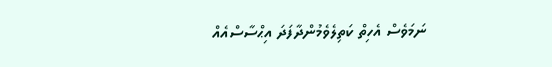ނަމަވެސް އެހިތް ކަތިލެވެމުންދާފަދަ އިޙްސާސްއެއް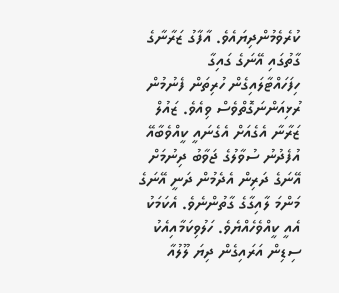ކުރެވެމުންދިޔައެވެ. އާފާގު ޒަރާނާގެ ގާތުގައި އޭނަގެ ގައިގާ ހިފަހައްޓާލައިގެން ހުރިތަން ފެނުމުން ރުޅިއަންނަގޮތްވެސް ވިއެވެ. ޒައުލް ޒަރާނާ އެގެއަށް އެގެނައީ ކީއްވެބާއޭ އުފެދުނު ސުވާލުގެ ޖަވާބު ދިނުމަށް އޭނަގެ ދަރިން އެދެމުން ދަނީ އޭނަގެ މަންމަ ލާއިގާގެ ގާތުންނެވެ. އެކަމަކު އެއީ ކީއްވެހެއްޔެވެ. ހަލުވިކަމާއިއެކު ސިޑިން އަރައިގެން ދިޔަ ލޫލުއާ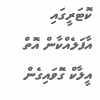ކޮޓަރީގައި އާފަލެއްކާން އޮތް އީލާކް ގޮވައިގެން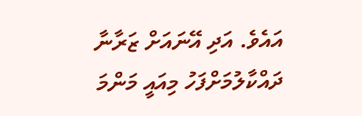އައެވެ. އަދި އޭނައަށް ޒަރާނާ ދައްކާލުމަށްފަހު މިއައީ މަންމަ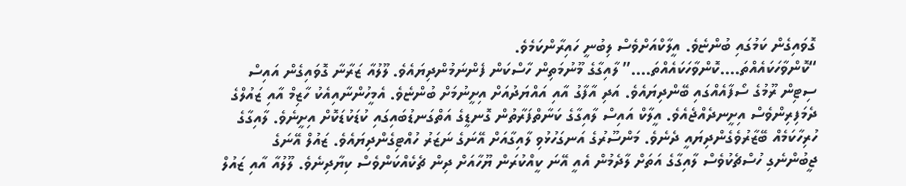ގޮވައިގެން ކަމުގައި ބުންޏެވެ. އީލާކްއަށްވެސް ލިބުނީ ހައިރާންކަމެވެ.
“ކޮންވާހަކައެއްތަ….ކޮންވާހަކައެއްތަ….” ލާއިގާގެ މޫނުމަތިން ހާސްކަން ފެންނަމުންދިޔައެވެ. ލޫލުއާ ޒަރާނާ ގޮވައިގެން އައިސް ސިޓިން ރޫމުގެ ސޯފާއެއްގައި ބޭންދިޔައެވެ. އަދި އާފާގު އާއި އައްޔަދުއަށް އިށީނުމަށް ބުންޏެވެ. އެމީހުންނާއިއެކު ހާޒިމް އާއި ޒައުލްގެ ދެމަފިރިންވެސް އިށީނދެއްޖެއެވެ. އީލާކް އައިސް ލާއިގާގެ ކަނާތްފަރާތުން ގޮނޑީގެ އަތްގަނޑުބައިގައި ކުޑަކުޑަކޮށް އިށީނެވެ. ލާއިގާގެ ހުރިހާކަމެއް ބޭޒާރުވެގެންދިޔައީ ދެނެވެ. މަންސޫރުގެ އަނގަހުޅުވި ލާއިގާއަށް އޭނަގެ ނަޒަރު ހުއްޓިގެންދިޔައެވެ. ޒައުލް އޭނަގެ ޖީބުންނެގި ހުސްޗެކުވެސް ލާއިގާގެ އަތަށް ލާދެމުން އެއީ އޭނަ ކީއްކުރަން ޔޫހާއަށް ދިން ޗެކެއްކަންވެސް ކިޔާދިނެވެ. ލޫލުއާ އާއި ޒައުލް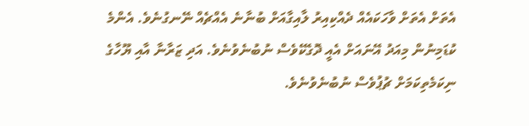އެތަށް އެތަށް ވާހަކައެއް ދެއްކިއިރު ލާއިގާއަށް ބުނާނެ އެއްޗެއް ނޭނގުނެވެ. އެންމެ ކުޑަމިނުން މިއަދު އޭނައަށް އެއީ ދޮގެކޭވެސް ނުބުނެވުނެވެ. އަދި ޒަރާނާ އާއި ޔޫހާގެ ނިކަމެތިކަމަށް ޗުޕުވެސް ނުބުނެވުނެވެ.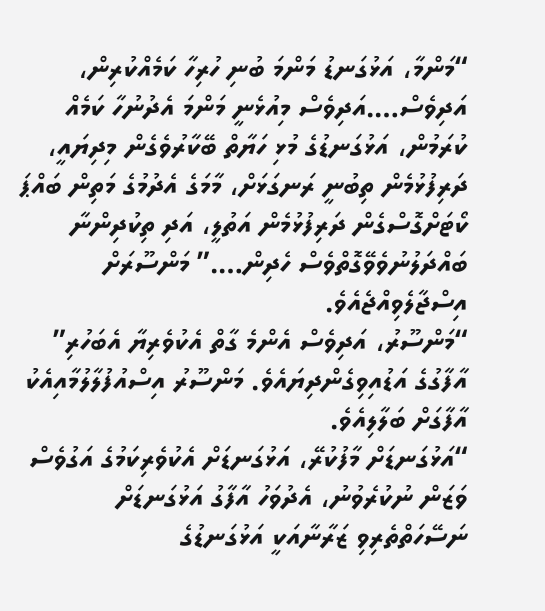“މަންމާ، އަޅުގަނޑު މަންމަ ބުނި ހުރިހާ ކަމެއްކުރިން، އަދިވެސް….އަދިވެސް މިއުޅެނީ މަންމަ އެދުނުހާ ކަމެއް ކުރަމުން، އަޅުގަނޑުގެ މުޅި ހަޔާތް ބޭކާރުވެގެން މިދިޔައީ، ދަރިފުޅުމެން ތިބުނީ ރަނގަޅަށް، މާމަގެ އެދުމުގެ މަތިން ބައްޕަ ކޯޓަށްގޮސްގެން ދަރިފުޅުމެން އަތުލީ، އަދި ތިކުދިންނާ ބައްދަލުނުވެވޭގޮތްވެސް ހެދިން….” މަންސޫރަށް އިސްޖާލެވިއްޖެއެވެ.
“މަންސޫރު، އަދިވެސް އެންމެ ގާތް އެކުވެރިޔާ އެބަހުރި” އާފާގުގެ އަޑުއިވިގެންދިޔައެވެ. މަންސޫރު އިސްއުފުލާލުމާއިއެކު އާފާގަށް ބަލާލިއެވެ.
“އަޅުގަނޑަށް މާފުކުރޭ، އަޅުގަނޑަށް އެކުވެރިކަމުގެ އަގުވެސް ވަޒަން ނުކުރެވުނު، އެދުވަހު އާފާގު އަޅުގަނޑަށް ނަސޭހަތްތެރިވި ޒަރާނާއަކީ އަޅުގަނޑުގެ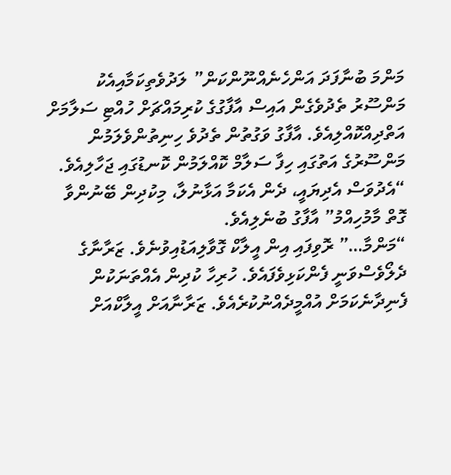މަންމަ ބުނާފަދަ އަންހެނެއްނޫންކަން” ލަދުވެތިކަމާއިއެކު މަންސޫރު ތެދުވެގެން އައިސް އާފާގުގެ ކުރިމައްޗަށް ހުއްޓި ސަލާމަށް އަތްދިއްކޮއްލިއެވެ. އާފާގު ވަގުތުން ތެދުވެ ހިނިތުންވެލަމުން މަންސޫރުގެ އަތުގައި ހިފާ ސަލާމް ކޮއްލަމުން ކޮނޑުގައި ޖަހާލިއެވެ.
“އެދުވަސް އެދިޔައީ، ދެން އެކަމާ އަޅާނުލާ، މިކުދިން ބޭނުންވާ ގޮތް މާމުހިއްމު” އާފާގު ބުނެލިއެވެ.
“މަންމާ…” ރޮވިފައި އިން އީލާކް ގޮވާލިއަޑުއިވުނެވެ. ޒަރާނާގެ ދެލޯވެސްވަނީ ފެންކަޅިވެފައެވެ. ހުރިހާ ކުދިން އެއްތަނަކުން ފެނިދާނެކަމަށް އުއްމީދެއްނުކުރެއެވެ. ޒަރާނާއަށް އީލާކްއަށް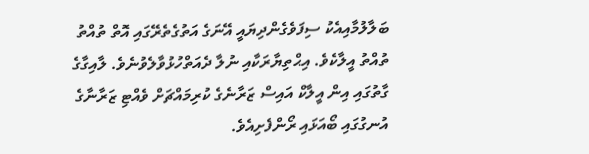ބަލާލުމާއިއެކު ސިފަވެގެންދިޔައީ އޭނަގެ އަތުގެތެރޭގައި އޮތް ތުއްތު ތުއްތު އީލާކެވެ. އިޙްތިޔާރަކާއި ނުލާ ދެއަތްހުޅުވާލެވުނެވެ. ލާއިގާގެ ގާތުގައި އިން އީލާކް އައިސް ޒަރާނެގެ ކުރިމައްޗަށް ވެއްޓި ޒަރާނާގެ އުނގުގައި ބޯއަޅައި ރޯންފެށިއެވެ.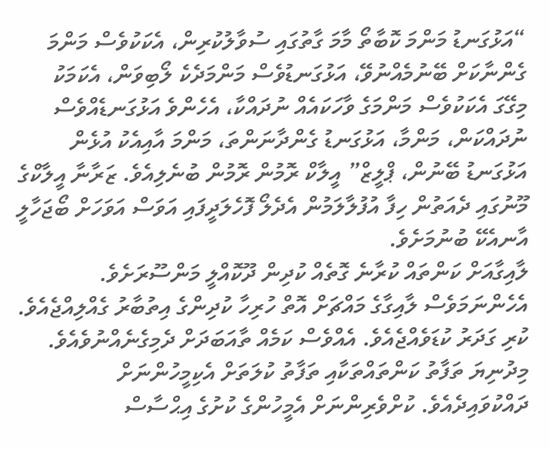“އަޅުގަނޑު މަންމަ ކޮބާތޯ މާމަ ގާތުގައި ސުވާލުކުރިން، އެކަކުވެސް މަންމަ ގެންނާކަށް ބޭނުމެއްނުވޭ، އަޅުގަނޑުވެސް މަންމަދެކެ ލޯބިވަން، އެކަމަކު މިގޭގަ އެކަކުވެސް މަންމަގެ ވާހަކައެއް ނުދައްކާ، އެހެންވެ އަޅުގަނޑެއްވެސް ނުދައްކަން، މަންމާ، އަޅުގަނޑު ގެންދާނަންތަ، މަންމަ އާއިއެކު އުޅެން އަޅުގަނޑު ބޭނުން، ޕްލީޒް” އީލާކް ރޮމުން ރޮމުން ބުނެލިއެވެ. ޒަރާނާ އީލާކްގެ މޫނުގައި ދެއަތުން ހިފާ އުފުލާލަމުން އެދެލޯ ފޮހެލަދީފައި އަވަސް އަވަހަށް ބޯޖަހާލީ އާނއެކޭ ބުނުމަށެވެ.
ލާއިގާއަށް ކަންތައް ކުރާނެ ގޮތެއް ކުދިން ދޫކޮއްލީ މަންސޫރަށެވެ. އެހެންނަމަވެސް ލާއިގާގެ މައްޗަށް އޮތް ހުރިހާ ކުދިންގެ އިތުބާރު ގެއްލިއްޖެއެވެ. ކުރި ގަދަރު ކުޑަވެއްޖެއެވެ. އެއްވެސް ކަމެއް ތާއަބަދަށް ދެމިގެނެއްނުވެއެވެ. މިދުނިޔަ ތަފާތު ކަންތައްތަކާއި ތަފާތު ކުލަތަށް އެކިމީހުންނަށް ދައްކުވައިދެއެވެ. ކުށްވެރިންނަށް އެމީހުންގެ ކުށުގެ އިޙްސާސް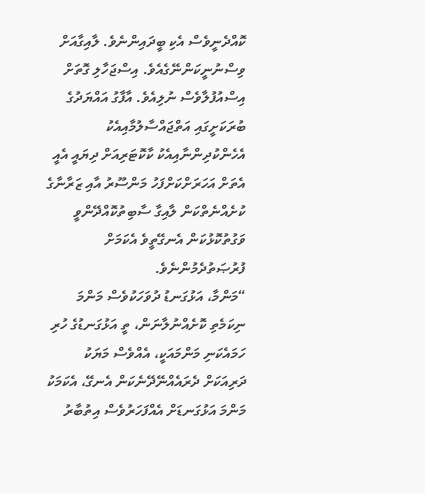ކޮއްދެނީވެސް އެކި ބީދައިންނެވެ. ލާއިގާއަށް ވިސްނުނީކަންނޭގެއެވެ. އިސްޖަހާލި ގޮތަށް އިސްއުފުލާވެސް ނުލިއެވެ. އާފާގު އައްޔަދުގެ ބުރަކަށީގައި އަތްޖައްސާލުމާއިއެކު އެހެންކުދިންނާއިއެކު ކާކޮޓަރިއަށް ދިޔައީ އެއީ އެތަށް އަހަރަށްކަށްފަހު މަންސޫރު އާއި ޒަރާނާގެ ކުށެއްނެތްކަން ލާއިގާ ސާބިތުކޮއްދޭންވީ ވަގުތުކޮޅުކަން އެނގޭތީވެ އެކަމަށް ފުރުޞަތުދެމުންނެވެ.
“މަންމާ، އަޅުގަނޑު ދުވަހަކުވެސް މަންމަ ނިކަމެތި ކޮށެއްނުލާނަން، ތީ އަޅުގަނޑުގެ ހުރި ހަމައެކަނި މަންމައަކީ، އެއްވެސް މަޔަކު ދަރިއަކަށް ދެރައެއްނޭދޭނެކަން އެނގޭ، އެކަމަކު މަންމަ އަޅުގަނޑަށް އެއްފަހަރުވެސް އިތުބާރު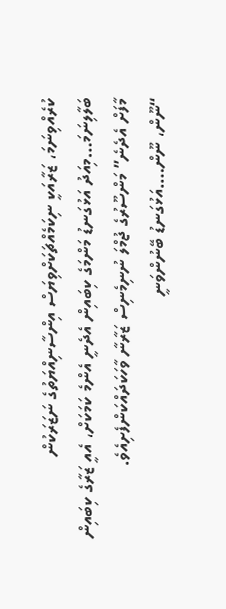ކުރެއްވިނަމަ، ޒަރާއަކީ ނިކަމެއްޗަކަށްވިޔަސް އިންސާނިއްޔަތުގެ ނަޒަރަކުން ބަލާލިނަމަ…މިއަދު އަޅުގަނޑު މަންމަގެ ކިބައިން އެދެނީ އެންމެ ކަމަކަށް، އެއީ ޒަރާގެ ކިބައިން މާފަށް އެދެނެ” މަންސޫރުގެ ޖުމްލަ ނުނިމެނިސް ޒަރާނާ ވާހަކަދައްކަންފެށިއެވެ.
“ނޫން، ނޫން….އަޅުގަނޑު ބޭނުންވަނީ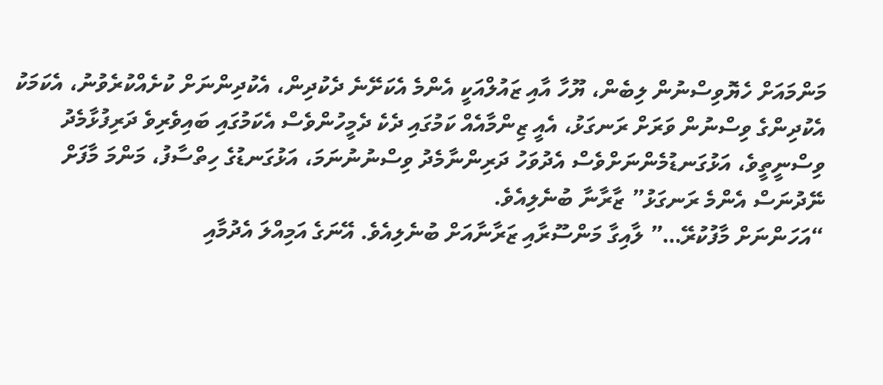މަންމައަށް ހެޔޮވިސްނުން ލިބެން، ޔޫހާ އާއި ޒައުލްއަކީ އެންމެ އެކަށޭނެ ދެކުދިން، އެކުދިންނަށް ކުށެއްކުރެވުނު، އެކަމަކު އެކުދިންގެ ވިސްނުން ވަރަށް ރަނގަޅު، އެއީ ޒިންމާއެއް ކަމުގައި ދެކެ ދެމީހުންވެސް އެކަމުގައި ބައިވެރިވެ ދަރިފުޅާމެދު ވިސްނީތީވެ، އަޅުގަނޑުމެންނަށްވެސް އެދުވަހު ދަރިންނާމެދު ވިސްނުނުނަމަ، އަޅުގަނޑުގެ ހިތްސާފު، މަންމަ މާފަށް ނޭދުނަސް އެންމެ ރަނގަޅު” ޒާރާނާ ބުނެލިއެވެ.
“އަހަންނަށް މާފުކުރޭ…” ލާއިގާ މަންސޫރާއި ޒަރާނާއަށް ބުނެލިއެވެ. އޭނަގެ އަމިއްލަ އެދުމާއި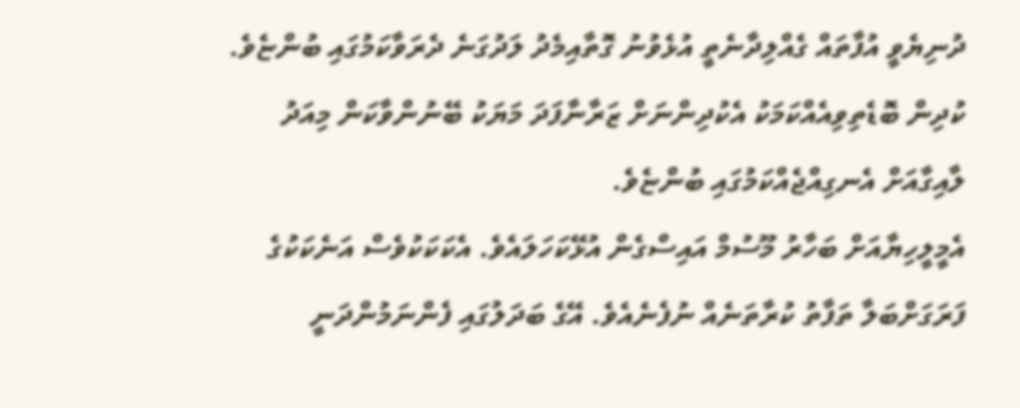ދުނިޔެވީ އުފާތައް ގެއްލިދާނެތީ އުޅެވުނު ގޮތާއިމެދު ލަދުގަނެ ދެރަވާކަމުގައި ބުންޏެވެ. ކުދިން ބޮޑެތިވިއެއްކަމަކު އެކުދިންނަށް ޒަރާނާފަދަ މަޔަކު ބޭނުންވާކަން މިއަދު ލާއިގާއަށް އެނގިއްޖެއްކަމުގައި ބުންޏެވެ.
އެމީލީހިޔާއަށް ބަހާރު މޫސުމް އައިސްގެން އުޅޭކަހަލައެވެ. އެކަކަކުވެސް އަނެކަކުގެ ފަރަގަށްބަލާ ތަފާތު ކުރާތަނެއް ނުފެނެއެވެ. އޭގެ ބަދަލުގައި ފެންނަމުންދަނީ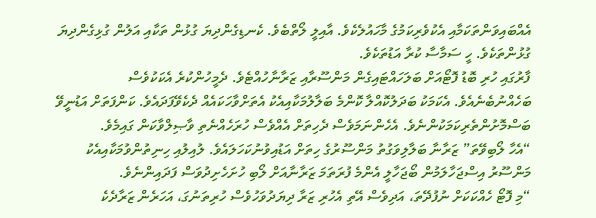އެއްބައިވަންތަކަމާއި އެކުވެރިކަމުގެ މާހައުލެކެވެ. އާއިލީ ލޯތްބެވެ. ކެނޑިގެންދިޔަ ގުޅުން ތަކާއި އަލުން ގުޅިގެންދިޔަ ގުޅުންތަކެވެ. ހީ ސަމާސާ ކުރާ އަޑުތަކެވެ.
ފާރުގައި ހުރި ބޮޑު ފޮޓޯއަށް ބަލަހައްޓައިގެން މަންސޫރާއި ޒަރާނާހުއްޓެވެ. ދެމީހުންކުރެ އެކަކުވެސް ބަހެއްނުބެނެއެވެ. އެކަމަކު ބަދަލުކޮއްލާ ކޮންމެ ބަލާލުމަކާއިއެކު އެތަށްވާހަކައެއް ދެކެވޭފަދައެވެ. ކަންފަތަށް އަޑުނީވޭ ބަސްމޮށުންތެރިކަމަކުންނެވެ. އެހެންނަމަވެސް ދެހިތަށް އެއްވެސް ހުރަހެއްނެތި ވާޞިލްވާކަން ގައިމެވެ.
“އެހާ ލޯބިވޭތަ” ޒަރާނާ ބަލާލިވަގުތު މަންސޫރުގެ ހިތަށް އަޑުއިވުނުކަހަލައެވެ. ލުއިލުއި ހިނިތުންވުމަކާއިއެކު މަންސޫރު އިސްޖަހާލަމުން ބޯޖަހާލީ އެންމެ ފުރަތަމަ ޒަރާނާއަށް ލޯބި ހުށަހެށިދުވަސް ފަދައިންނެވެ.
“މި ފޮޓޯ ހެއްކަކަށް ނުފުދޭތަ، އަދިވެސް އޭތި އެހުރި ޒަރާ ދިޔަދުވަހުވެސް ހުރިތަނުގަ، އަހަރެން ޒަރާދެކެ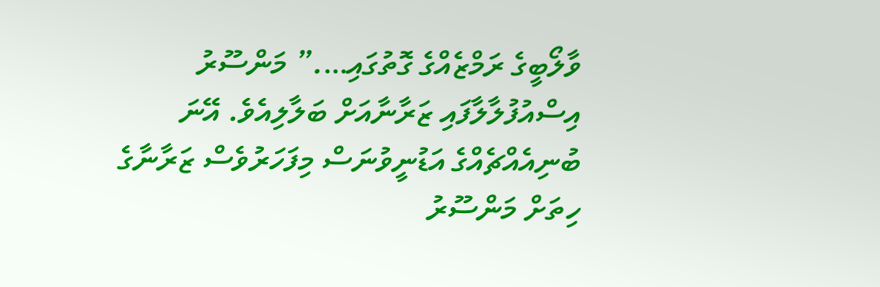ވާލޯބީގެ ރަމްޒެއްގެ ގޮތުގައި….” މަންސޫރު އިސްއުފުލާލާފައި ޒަރާނާއަށް ބަލާލިއެވެ. އޭނަ ބުނިއެއްޗެއްގެ އަޑުނީވުނަސް މިފަހަރުވެސް ޒަރާނާގެ ހިތަށް މަންސޫރު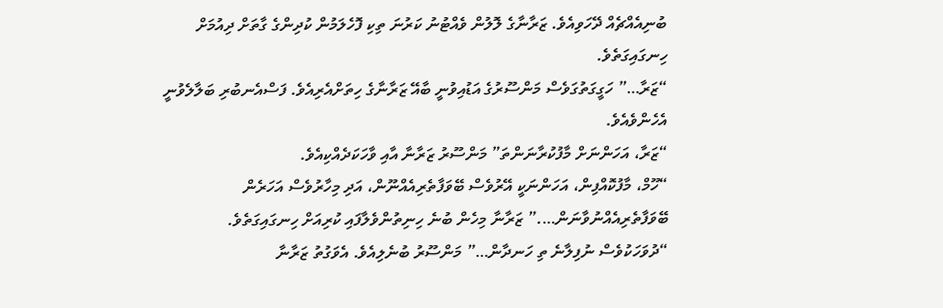ބުނިއެއްޗެއް ދޭހަވިއެވެ. ޒަރާނާގެ ލޮލުން ވެއްޓުނު ކަރުނަ ތިކި ފޮހެލަމުން ކުދިންގެ ގާތަށް ދިއުމަށް ހިނގައިގަތެވެ.
“ޒަރާ…” ހަގީގަތުގަވެސް މަންސޫރުގެ އަޑުއިވުނީ ބާއޭ ޒަރާނާގެ ހިތަށްއެރިއެވެ. ފަސްއެނބުރި ބަލާލެވުނީ އެހެންވެއެވެ.
“ޒަރާ، އަހަންނަށް މާފުކުރާނަންތަ” މަންސޫރު ޒަރާނާ އާއި ވާހަކަދެއްކިއެވެ.
“ހޫމް، މާފުކޮއްފިން، އަހަންނަކީ އޭރުވެސް ބޭވަފާތެރިއެއްނޫން، އަދި މިހާރުވެސް އަހަރެން ބޭވަފާތެރިއެއްނުވާނަން….” ޒަރާނާ މިހެން ބުނެ ހިނިތުންވެލާފައި ކުރިއަށް ހިނގައިގަތެވެ.
“ދުވަހަކުވެސް ނުފިލާނެ ތި ހަނދާން…” މަންސޫރު ބުނެލިއެވެ. އެވަގުތު ޒަރާނާ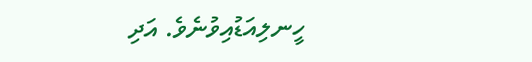ހީނލިއަޑުއިވުނެވެ. އަދި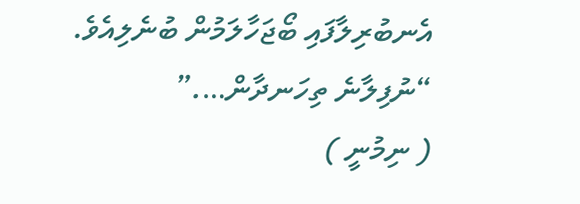އެނބުރިލާފައި ބޯޖަހާލަމުން ބުނެލިއެވެ.
“ނުފިލާނެ ތިހަނދާން….”
( ނިމުނީ )